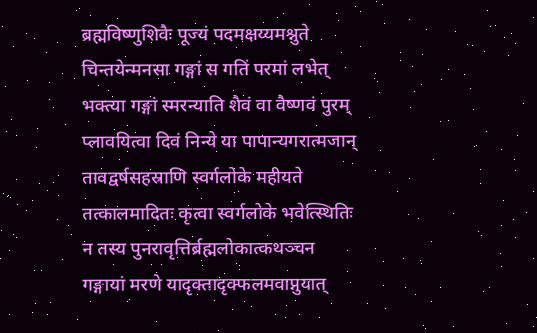ब्रह्मविष्णुशिवैः पूज्यं पदमक्षय्यमश्नुते
चिन्तयेन्मनसा गङ्गां स गतिं परमां लभेत्
भक्त्या गङ्गां स्मरन्याति शैवं वा वैष्णवं पुरम्
प्लावयित्वा दिवं निन्ये या पापान्यगरात्मजान्
तावद्वर्षसहस्राणि स्वर्गलोके महीयते
तत्कालमादितः कृत्वा स्वर्गलोके भवेत्स्थितिः
न तस्य पुनरावृत्तिर्ब्रह्मलोकात्कथञ्चन
गङ्गायां मरणे यादृक्तादृक्फलमवाप्नुयात्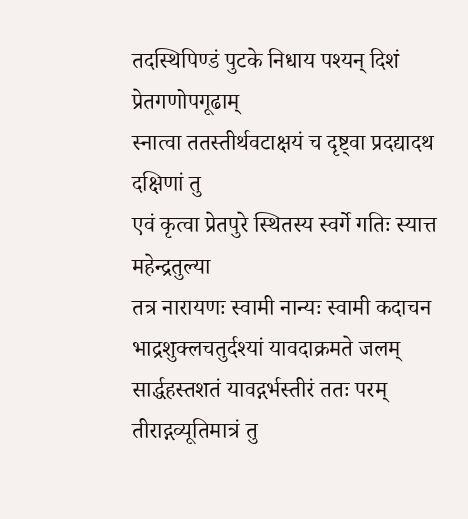तदस्थिपिण्डं पुटके निधाय पश्यन् दिशं प्रेतगणोपगूढाम्
स्नात्वा ततस्तीर्थवटाक्षयं च दृष्ट्वा प्रदद्यादथ दक्षिणां तु
एवं कृत्वा प्रेतपुरे स्थितस्य स्वर्गे गतिः स्यात्त महेन्द्रतुल्या
तत्र नारायणः स्वामी नान्यः स्वामी कदाचन
भाद्रशुक्लचतुर्दश्यां यावदाक्रमते जलम्
सार्द्धहस्तशतं यावद्गर्भस्तीरं ततः परम्
तीराद्गव्यूतिमात्रं तु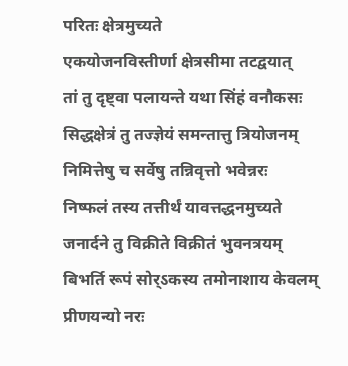परितः क्षेत्रमुच्यते
एकयोजनविस्तीर्णा क्षेत्रसीमा तटद्वयात्
तां तु दृष्ट्वा पलायन्ते यथा सिंहं वनौकसः
सिद्धक्षेत्रं तु तज्ज्ञेयं समन्तात्तु त्रियोजनम्
निमित्तेषु च सर्वेषु तन्निवृत्तो भवेन्नरः
निष्फलं तस्य तत्तीर्थं यावत्तद्धनमुच्यते
जनार्दने तु विक्रीते विक्रीतं भुवनत्रयम्
बिभर्ति रूपं सोर्ऽकस्य तमोनाशाय केवलम्
प्रीणयन्यो नरः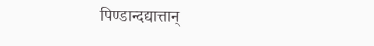पिण्डान्दद्यात्तान्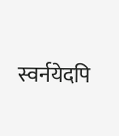स्वर्नयेदपि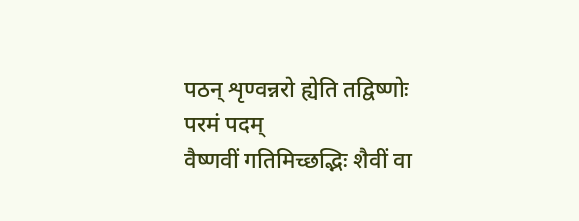पठन् शृण्वन्नरो ह्येति तद्विष्णोः परमं पदम्
वैष्णवीं गतिमिच्छद्भिः शैवीं वा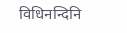विधिनन्दिनि